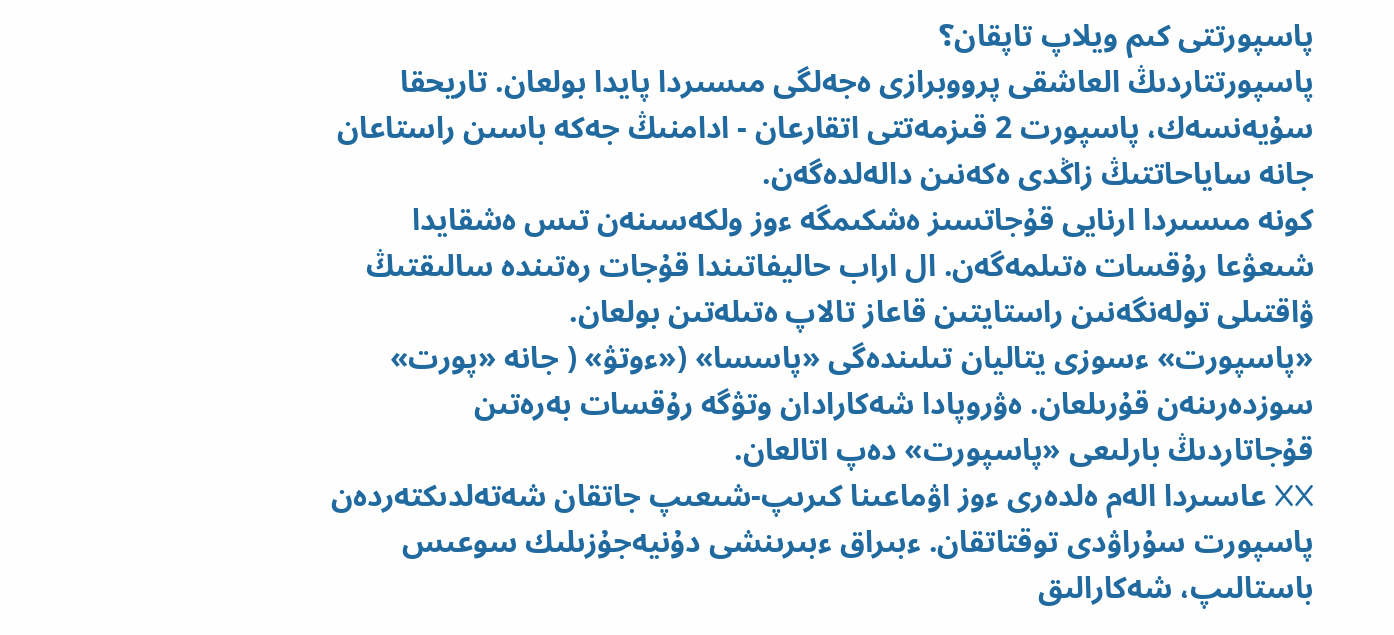پاسپورتتى كىم ويلاپ تاپقان؟
پاسپورتتاردىڭ العاشقى پرووبرازى ەجەلگى مىسىردا پايدا بولعان. تاريحقا سۇيەنسەك، پاسپورت 2 قىزمەتتى اتقارعان - ادامنىڭ جەكە باسىن راستاعان جانە ساياحاتتىڭ زاڭدى ەكەنىن دالەلدەگەن.
كونە مىسىردا ارنايى قۇجاتسىز ەشكىمگە ءوز ولكەسىنەن تىس ەشقايدا شىعۋعا رۇقسات ەتىلمەگەن. ال اراب حاليفاتىندا قۇجات رەتىندە سالىقتىڭ ۋاقتىلى تولەنگەنىن راستايتىن قاعاز تالاپ ەتىلەتىن بولعان.
«پاسپورت» ءسوزى يتاليان تىلىندەگى «پاسسا» («ءوتۋ» ( جانە «پورت» سوزدەرىنەن قۇرىلعان. ەۋروپادا شەكارادان وتۋگە رۇقسات بەرەتىن قۇجاتاردىڭ بارلىعى «پاسپورت» دەپ اتالعان.
XX عاسىردا الەم ەلدەرى ءوز اۋماعىنا كىرىپ-شىعىپ جاتقان شەتەلدىكتەردەن پاسپورت سۇراۋدى توقتاتقان. ءبىراق ءبىرىنشى دۇنيەجۇزىلىك سوعىس باستالىپ، شەكارالىق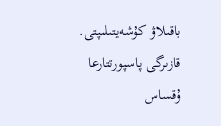باقىلاۋ كۇشەيتىلىپتى.
قازىرگى پاسپورتتارعا ۇقساس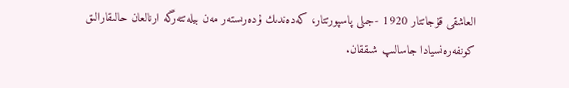العاشقى قۇجاتتار 1920 -جىلى پاسپورتتار، كەدەندىك ۇدەرىستەر مەن بيلەتتەرگە ارنالعان حالىقارالىق كونفەرەنسيادا جاسالىپ شىققان.